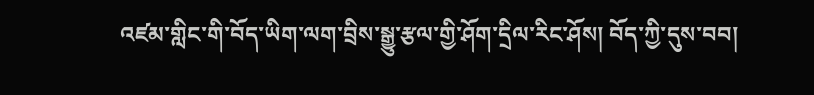འཛམ་གླིང་གི་བོད་ཡིག་ལག་བྲིས་སྒྱུ་རྩལ་གྱི་ཤོག་དྲིལ་རིང་ཤོས། བོད་ཀྱི་དུས་བབ།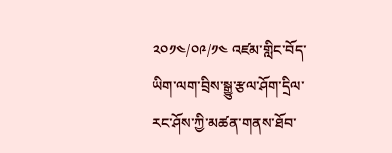༢༠༡༤/༠༩/༡༤ འཛམ་གླིང་བོད་ཡིག་ལག་བྲིས་སྒྱུ་རྩལ་ཤོག་དྲིལ་རང་ཤོས་ཀྱི་མཚན་གནས་ཐོབ་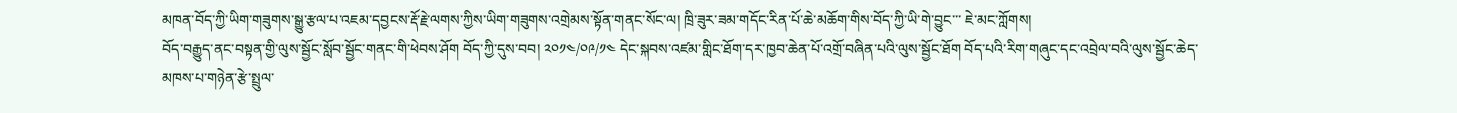མཁན་བོད་ཀྱི་ཡིག་གཟུགས་སྒྱུ་རྩལ་པ་འཇམ་དབྱངས་རྡོ་རྗེ་ལགས་ཀྱིས་ཡིག་གཟུགས་འགྲེམས་སྟོན་གནང་སོང་ལ། ཁྲི་ཟུར་ཟམ་གདོང་རིན་པོ་ཆེ་མཆོག་གིས་བོད་ཀྱི་ཡི་གེ་བྱུང་་་ ཇེ་མང་ཀློགས།
བོད་བརྒྱུད་ནང་བསྟན་གྱི་ལུས་སྦྱོང་སློབ་སྦྱོང་གནང་གི་ཕེབས་ཤོག བོད་ཀྱི་དུས་བབ། ༢༠༡༤/༠༩/༡༤ དེང་སྐབས་འཛམ་གླིང་ཐོག་དར་ཁྱབ་ཆེན་པོ་འགྲོ་བཞིན་པའི་ལུས་སྦྱོང་ཐོག བོད་པའི་རིག་གཞུང་དང་འབྲེལ་བའི་ལུས་སྦྱོང་ཆེད་མཁས་པ་གཉེན་རྩེ་སྤྲུལ་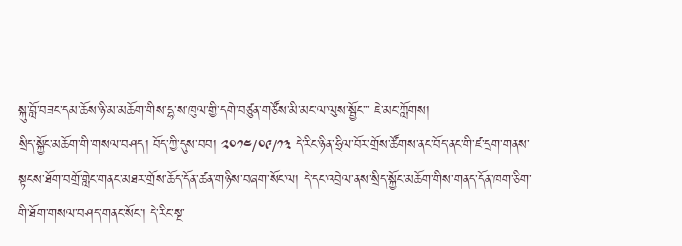སྐུ་བློ་བཟང་དམ་ཆོས་ཉི་མ་མཆོག་གིས་དྷ་ས་ཁུལ་གྱི་དགེ་བཙུན་གཙོས་མི་མང་ལ་ལུས་སྦྱོང་་་ ཇེ་མང་ཀློགས།
སྲིད་སྐྱོང་མཆོག་གི་གསལ་བཤད། བོད་ཀྱི་དུས་བབ། ༢༠༡༤/༠༩/༡༣ དེ་རིང་ཉིན་ཧྲིལ་བོར་གྲོས་ཚོགས་ནང་བོད་ནང་གི་ཛ་དྲག་གནས་སྟངས་ཐོག་བགྲོ་གླེང་གནང་མཐར་གྲོས་ཆོད་དོན་ཚན་གཉིས་བཞག་སོང་ལ། དེ་དང་འབྲེལ་ནས་སྲིད་སྐྱོང་མཆོག་གིས་གནད་དོན་ཁག་ཅིག་གི་ཐོག་གསལ་བཤད་གནང་སོང་། དེ་རིང་སྔ་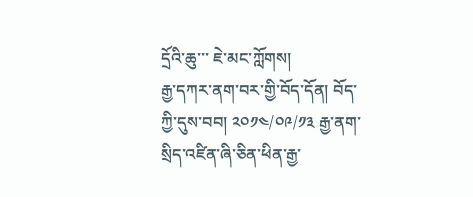དྲོའི་ཆུ་་་ ཇེ་མང་ཀློགས།
རྒྱ་དཀར་ནག་བར་གྱི་བོད་དོན། བོད་ཀྱི་དུས་བབ། ༢༠༡༤/༠༩/༡༣ རྒྱ་ནག་སྲིད་འཛིན་ཞི་ཅིན་ཕིན་རྒྱ་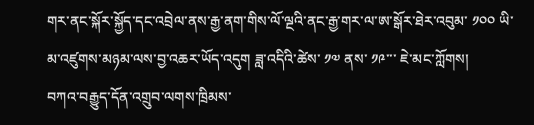གར་ནང་སྐོར་སྐྱོད་དང་འབྲེལ་ནས་རྒྱ་ནག་གིས་ལོ་ལྔའི་ནང་རྒྱ་གར་ལ་ཨ་སྒོར་ཐེར་འབུམ་ ༡༠༠ ཡི་མ་འཛུགས་མཉམ་ལས་བྱ་འཆར་ཡོད་འདུག ཟླ་འདིའི་ཚེས་ ༡༧ ནས་ ༡༩་་་ ཇེ་མང་ཀློགས།
བཀའ་བརྒྱུད་དོན་འགྲུབ་ལགས་ཁྲིམས་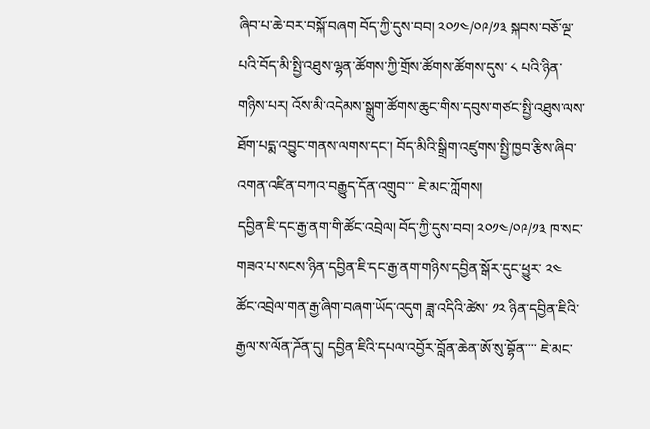ཞིབ་པ་ཆེ་བར་བསྐོ་བཞག བོད་ཀྱི་དུས་བབ། ༢༠༡༤/༠༩/༡༣ སྐབས་བཅོ་ལྔ་པའི་བོད་མི་སྤྱི་འཐུས་ལྷན་ཚོགས་ཀྱི་གྲོས་ཚོགས་ཚོགས་དུས་ ༨ པའི་ཉིན་གཉིས་པར། འོས་མི་འདེམས་སྒྲུག་ཚོགས་ཆུང་གིས་དབུས་གཙང་སྤྱི་འཐུས་ལས་ཐོག་པདྨ་འབྱུང་གནས་ལགས་དང་། བོད་མིའི་སྒྲིག་འཛུགས་སྤྱི་ཁྱབ་རྩིས་ཞིབ་འགན་འཛིན་བཀའ་བརྒྱུད་དོན་འགྲུབ་་་ ཇེ་མང་ཀློགས།
དབྱིན་ཇི་དང་རྒྱ་ནག་གི་ཚོང་འབྲེལ། བོད་ཀྱི་དུས་བབ། ༢༠༡༤/༠༩/༡༣ ཁ་སང་གཟའ་པ་སངས་ཉིན་དབྱིན་ཇི་དང་རྒྱ་ནག་གཉིས་དབྱིན་སྒོར་དུང་ཕྱུར་ ༢༤ ཚོང་འབྲེལ་གན་རྒྱ་ཞིག་བཞག་ཡོད་འདུག ཟླ་འདིའི་ཚེས་ ༡༢ ཉིན་དབྱིན་ཇིའི་རྒྱལ་ས་ལོན་ཌོན་དུ། དབྱིན་ཇིའི་དཔལ་འབྱོར་བློན་ཆེན་ཨོ་སུ་བྷོན་་་་ ཇེ་མང་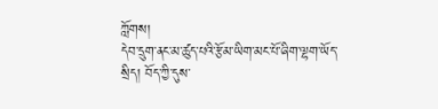ཀློགས།
དེབ་དྲུག་ནང་མ་ཚུད་པའི་རྩོམ་ཡིག་མང་པོ་ཞིག་ལྷག་ཡོད་སྲིད། བོད་ཀྱི་དུས་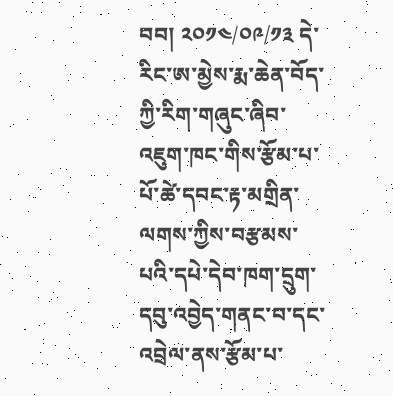བབ། ༢༠༡༤/༠༩/༡༣ དེ་རིང་ཨ་མྱེས་རྨ་ཆེན་བོད་ཀྱི་རིག་གཞུང་ཞིབ་འཇུག་ཁང་གིས་རྩོམ་པ་པོ་ཚེ་དབང་རྟ་མགྲིན་ལགས་ཀྱིས་བརྩམས་པའི་དཔེ་དེབ་ཁག་དྲུག་དབུ་འབྱེད་གནང་བ་དང་འབྲེལ་ནས་རྩོམ་པ་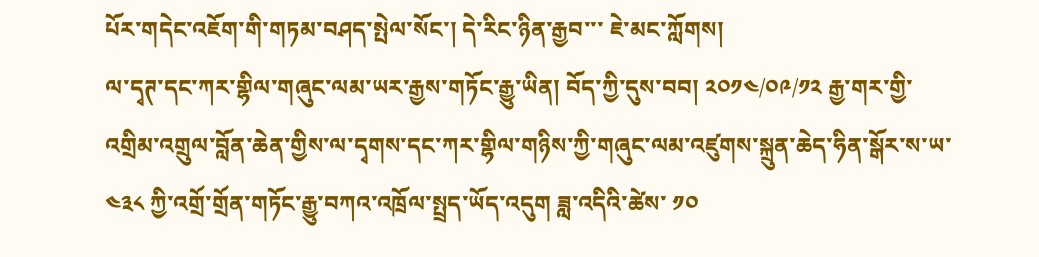པོར་གདེང་འཇོག་གི་གཏམ་བཤད་སྤེལ་སོང་། དེ་རིང་ཉིན་རྒྱབ་་་ ཇེ་མང་ཀློགས།
ལ་དྭཊ་དང་ཀར་གྷིལ་གཞུང་ལམ་ཡར་རྒྱས་གཏོང་རྒྱུ་ཡིན། བོད་ཀྱི་དུས་བབ། ༢༠༡༤/༠༩/༡༢ རྒྱ་གར་གྱི་འགྲིམ་འགྲུལ་བློན་ཆེན་གྱིས་ལ་དྭགས་དང་ཀར་གྷིལ་གཉིས་ཀྱི་གཞུང་ལམ་འཛུགས་སྐྲུན་ཆེད་ཧིན་སྒོར་ས་ཡ་ ༤༣༨ ཀྱི་འགྲོ་གྲོན་གཏོང་རྒྱུ་བཀའ་འཁྲོལ་སྤྲད་ཡོད་འདུག ཟླ་འདིའི་ཚེས་ ༡༠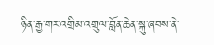ཉིན་རྒྱ་གར་འགྲིམ་འགྲུལ་བློན་ཆེན་སྐུ་ཞབས་ནེ་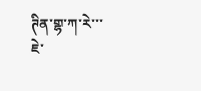ཊིན་གྷ་ཀ་རེ་་་ ཇེ་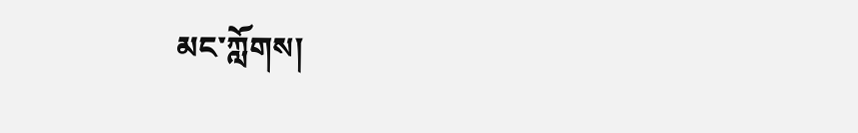མང་ཀློགས།